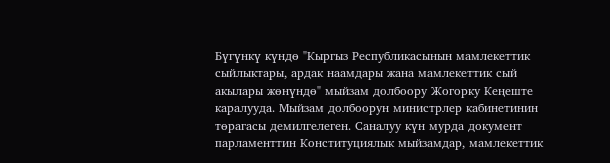Бүгүнкү күндө "Кыргыз Республикасынын мамлекеттик сыйлыктары, ардак наамдары жана мамлекеттик сый акылары жөнүндө" мыйзам долбоору Жогорку Кеңеште каралууда. Мыйзам долбоорун министрлер кабинетинин төрагасы демилгелеген. Саналуу күн мурда документ парламенттин Конституциялык мыйзамдар, мамлекеттик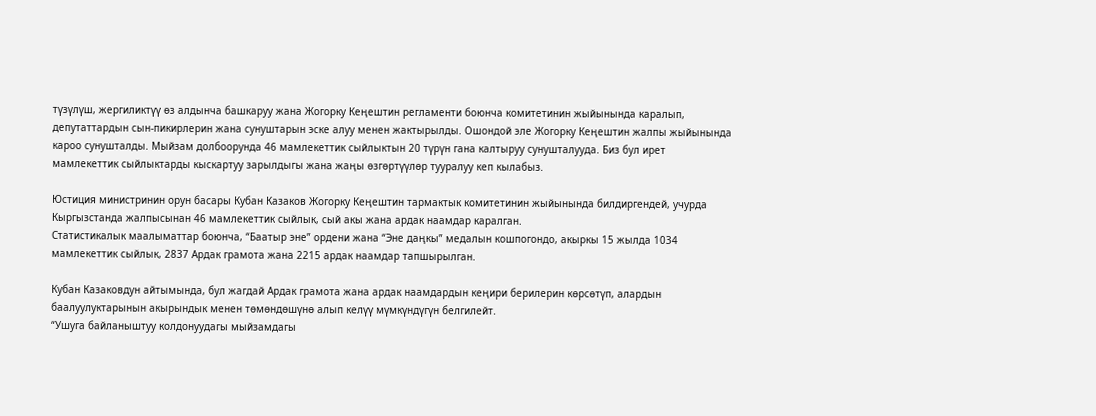түзүлүш, жергиликтүү өз алдынча башкаруу жана Жогорку Кеңештин регламенти боюнча комитетинин жыйынында каралып, депутаттардын сын-пикирлерин жана сунуштарын эске алуу менен жактырылды. Ошондой эле Жогорку Кеңештин жалпы жыйынында кароо сунушталды. Мыйзам долбоорунда 46 мамлекеттик сыйлыктын 20 түрүн гана калтыруу сунушталууда. Биз бул ирет мамлекеттик сыйлыктарды кыскартуу зарылдыгы жана жаңы өзгөртүүлөр тууралуу кеп кылабыз.

Юстиция министринин орун басары Кубан Казаков Жогорку Кеңештин тармактык комитетинин жыйынында билдиргендей, учурда Кыргызстанда жалпысынан 46 мамлекеттик сыйлык, сый акы жана ардак наамдар каралган.
Статистикалык маалыматтар боюнча, “Баатыр эне” ордени жана “Эне даңкы” медалын кошпогондо, акыркы 15 жылда 1034 мамлекеттик сыйлык, 2837 Ардак грамота жана 2215 ардак наамдар тапшырылган.

Кубан Казаковдун айтымында, бул жагдай Ардак грамота жана ардак наамдардын кеңири берилерин көрсөтүп, алардын баалуулуктарынын акырындык менен төмөндөшүнө алып келүү мүмкүндүгүн белгилейт.
“Ушуга байланыштуу колдонуудагы мыйзамдагы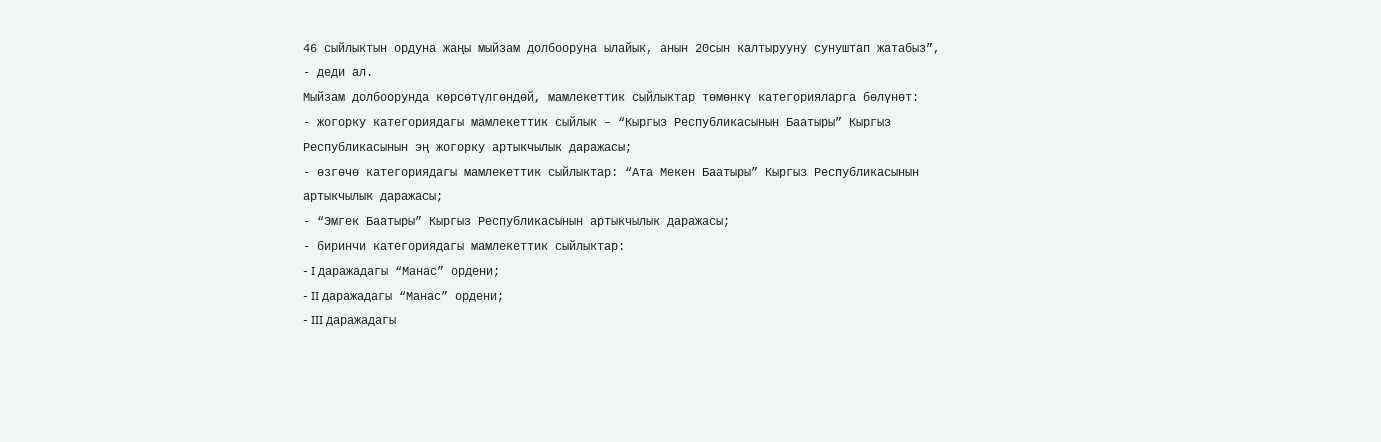46 сыйлыктын ордуна жаңы мыйзам долбооруна ылайык, анын 20сын калтырууну сунуштап жатабыз”, - деди ал.
Мыйзам долбоорунда көрсөтүлгөндөй, мамлекеттик сыйлыктар төмөнкү категорияларга бөлүнөт:
- жогорку категориядагы мамлекеттик сыйлык – “Кыргыз Республикасынын Баатыры” Кыргыз Республикасынын эң жогорку артыкчылык даражасы;
- өзгөчө категориядагы мамлекеттик сыйлыктар: “Ата Мекен Баатыры” Кыргыз Республикасынын артыкчылык даражасы;
- “Эмгек Баатыры” Кыргыз Республикасынын артыкчылык даражасы;
- биринчи категориядагы мамлекеттик сыйлыктар:
- I даражадагы “Манас” ордени;
- II даражадагы “Манас” ордени;
- III даражадагы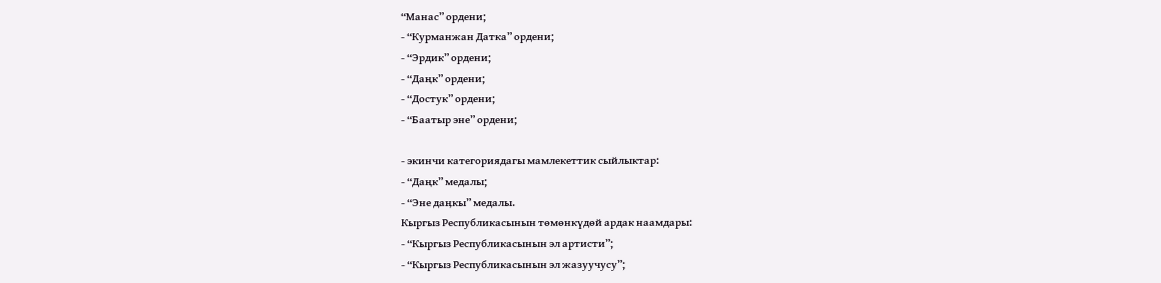“Манас” ордени;
- “Курманжан Датка” ордени;
- “Эрдик” ордени;
- “Даңк” ордени;
- “Достук” ордени;
- “Баатыр эне” ордени;

- экинчи категориядагы мамлекеттик сыйлыктар:
- “Даңк” медалы;
- “Эне даӊкы” медалы.
Кыргыз Республикасынын төмөнкүдөй ардак наамдары:
- “Кыргыз Республикасынын эл артисти”;
- “Кыргыз Республикасынын эл жазуучусу”;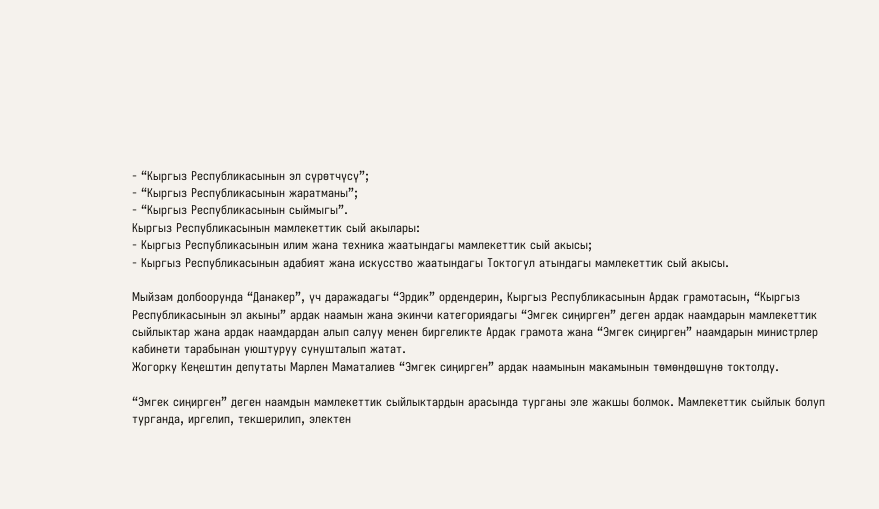- “Кыргыз Республикасынын эл сүрөтчүсү”;
- “Кыргыз Республикасынын жаратманы”;
- “Кыргыз Республикасынын сыймыгы”.
Кыргыз Республикасынын мамлекеттик сый акылары:
- Кыргыз Республикасынын илим жана техника жаатындагы мамлекеттик сый акысы;
- Кыргыз Республикасынын адабият жана искусство жаатындагы Токтогул атындагы мамлекеттик сый акысы.

Мыйзам долбоорунда “Данакер”, үч даражадагы “Эрдик” ордендерин, Кыргыз Республикасынын Ардак грамотасын, “Кыргыз Республикасынын эл акыны” ардак наамын жана экинчи категориядагы “Эмгек сиңирген” деген ардак наамдарын мамлекеттик сыйлыктар жана ардак наамдардан алып салуу менен биргеликте Ардак грамота жана “Эмгек сиңирген” наамдарын министрлер кабинети тарабынан уюштуруу сунушталып жатат.
Жогорку Кеңештин депутаты Марлен Маматалиев “Эмгек сиңирген” ардак наамынын макамынын төмөндөшүнө токтолду.

“Эмгек сиңирген” деген наамдын мамлекеттик сыйлыктардын арасында турганы эле жакшы болмок. Мамлекеттик сыйлык болуп турганда, иргелип, текшерилип, электен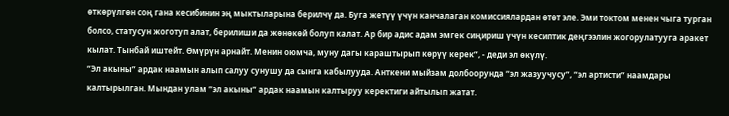өткөрүлгөн соң гана кесибинин эң мыктыларына берилчү да. Буга жетүү үчүн канчалаган комиссиялардан өтөт эле. Эми токтом менен чыга турган болсо, статусун жоготуп алат, берилиши да жөнөкөй болуп калат. Ар бир адис адам эмгек сиңириш үчүн кесиптик деңгээлин жогорулатууга аракет кылат. Тынбай иштейт. Өмүрүн арнайт. Менин оюмча, муну дагы караштырып көрүү керек”, - деди эл өкүлү.
“Эл акыны” ардак наамын алып салуу сунушу да сынга кабылууда. Анткени мыйзам долбоорунда “эл жазуучусу”, “эл артисти” наамдары калтырылган. Мындан улам “эл акыны” ардак наамын калтыруу керектиги айтылып жатат.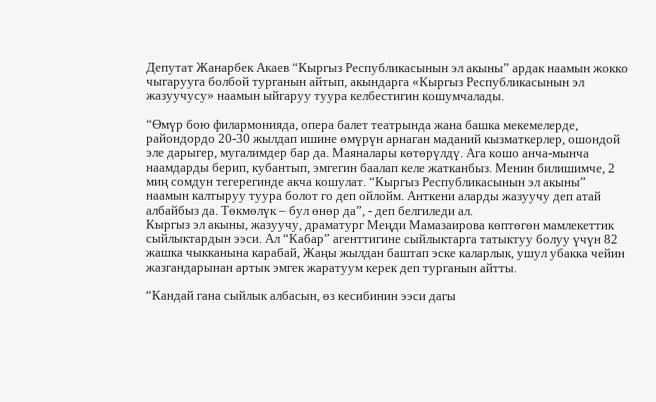Депутат Жанарбек Акаев “Кыргыз Республикасынын эл акыны” ардак наамын жокко чыгарууга болбой турганын айтып, акындарга «Кыргыз Республикасынын эл жазуучусу» наамын ыйгаруу туура келбестигин кошумчалады.

“Өмүр бою филармонияда, опера балет театрында жана башка мекемелерде, райондордо 20-30 жылдап ишине өмүрүн арнаган маданий кызматкерлер, ошондой эле дарыгер, мугалимдер бар да. Маяналары көтөрүлдү. Ага кошо анча-мынча наамдарды берип, кубантып, эмгегин баалап келе жатканбыз. Менин билишимче, 2 миң сомдун тегерегинде акча кошулат. “Кыргыз Республикасынын эл акыны” наамын калтыруу туура болот го деп ойлойм. Анткени аларды жазуучу деп атай албайбыз да. Төкмөлүк – бул өнөр да”, - деп белгиледи ал.
Кыргыз эл акыны, жазуучу, драматург Меңди Мамазаирова көптөгөн мамлекеттик сыйлыктардын ээси. Ал “Кабар” агенттигине сыйлыктарга татыктуу болуу үчүн 82 жашка чыкканына карабай, Жаңы жылдан баштап эске каларлык, ушул убакка чейин жазгандарынан артык эмгек жаратуум керек деп турганын айтты.

“Кандай гана сыйлык албасын, өз кесибинин ээси дагы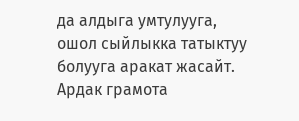да алдыга умтулууга, ошол сыйлыкка татыктуу болууга аракат жасайт. Ардак грамота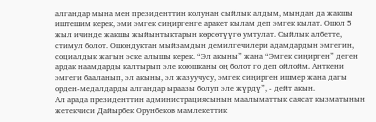алгандар мына мен президенттин колунан сыйлык алдым, мындан да жакшы иштешим керек, эми эмгек сиңиргенге аракет кылам деп эмгек кылат. Ошол 5 жыл ичинде жакшы жыйынтыктарын көрсөтүүгө умтулат. Сыйлык албетте, стимул болот. Ошондуктан мыйзамдын демилгечилери адамдардын эмгегин, социалдык жагын эске алышы керек. “Эл акыны” жана “Эмгек сиңирген” деген ардак наамдарды калтырып эле коюшканы оң болот го деп ойлойм. Анткени эмгеги бааланып, эл акыны, эл жазуучусу, эмгек сиңирген ишмер жана дагы орден-медалдарды алгандар ыраазы болуп эле жүрдү”, - дейт акын.
Ал арада президенттин администрациясынын маалыматтык саясат кызматынын жетекчиси Дайырбек Орунбеков мамлекеттик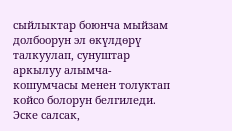сыйлыктар боюнча мыйзам долбоорун эл өкүлдөрү талкуулап, сунуштар аркылуу алымча-кошумчасы менен толуктап койсо болорун белгиледи.
Эске салсак,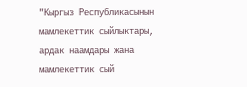"Кыргыз Республикасынын мамлекеттик сыйлыктары, ардак наамдары жана мамлекеттик сый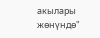акылары жөнүндө"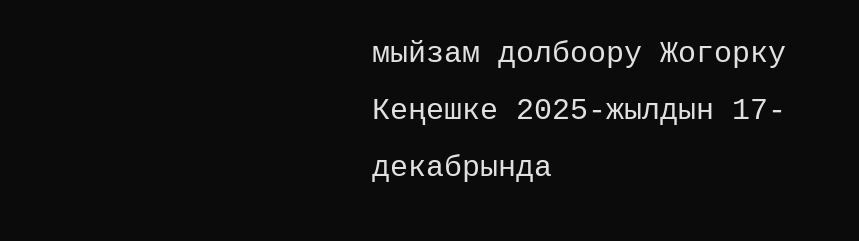мыйзам долбоору Жогорку Кеңешке 2025-жылдын 17-декабрында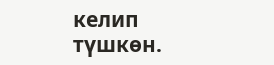келип түшкөн.